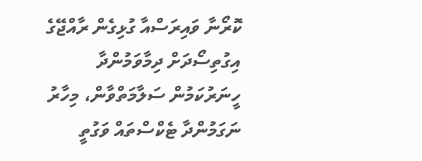ކޮރޯނާ ވައިރަސްއާ ގުޅިގެން ރާއްޖޭގެ އިގުތިސޯދަށް ދިމާވަމުންދާ ހީނަރުކަމުން ސަލާމަތްވާން، މިހާރު ނަގަމުންދާ ޓެކްސްތައް ވަގުތީ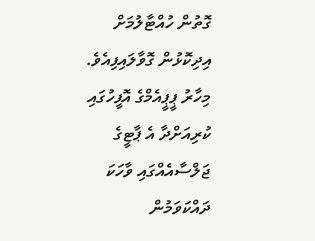ގޮތުން ހުއްޓާލުމަށް އިދިކޮޅުން ގޮވާލައިފިއެވެ.
މިހާރު ޕީޕީއެމްގެ އޮފީހުގައި ކުރިއަށްދާ އެ ޕާޓީގެ ޖަލްސާއެއްގައި ވާހަކަ ދައްކަވަމުން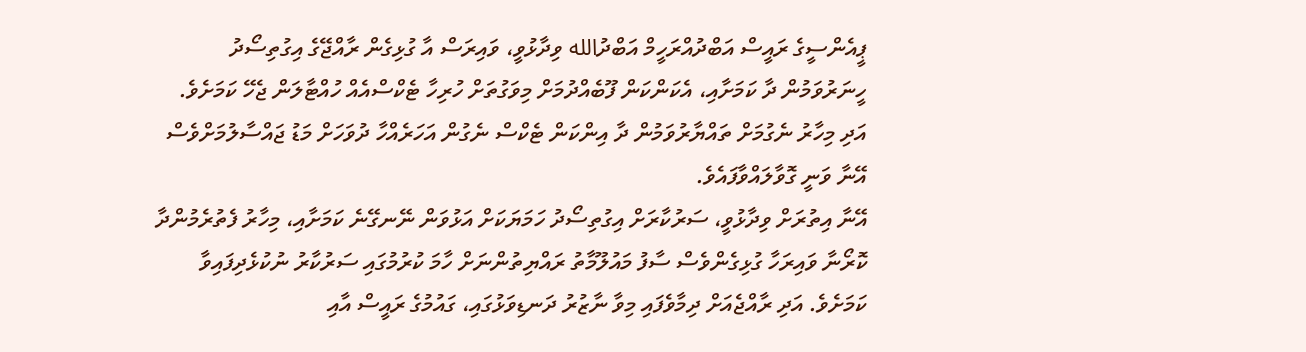ޕީއެންސީގެ ރައީސް އަބްދުއްރަހީމް އަބްދުالله ވިދާޅުވީ، ވައިރަސް އާ ގުޅިގެން ރާއްޖޭގެ އިގުތިސޯދު ހީނަރުވަމުން ދާ ކަމަށާއި، އެކަންކަން ފޫބެއްދުމަށް މިވަގުތަށް ހުރިހާ ޓެކްސްއެއް ހުއްޓާލަން ޖެހޭ ކަމަށެވެ. އަދި މިހާރު ނެގުމަށް ތައްޔާރުވަމުން ދާ އިންކަން ޓެކްސް ނެގުން އަހަރެއްހާ ދުވަހަށް މަޑު ޖައްސާލުމަށްވެސް އޭނާ ވަނީ ގޮވާލައްވާފައެވެ.
އޭނާ އިތުރަށް ވިދާޅުވީ، ސަރުކާރަށް އިގުތިސޯދު ހަމަޔަކަށް އަޅުވަން ނޭނގޭނެ ކަމަށާއި، މިހާރު ފެތުރެމުންދާ ކޮރޯނާ ވައިރަހާ ގުޅިގެންވެސް ސާފު މައުލޫމާތު ރައްޔިތުންނަށް ހާމަ ކުރުމުގައި ސަރުކާރު ނުކުޅެދިފައިވާ ކަމަށެވެ. އަދި ރާއްޖެއަށް ދިމާވެފައި މިވާ ނާޒުރު ދަނޑިވަޅުގައި، ގައުމުގެ ރައީސް އާއި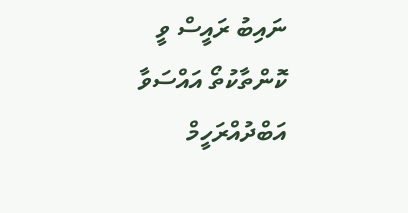ނައިބު ރައީސް ވީ ކޮންތާކުތޯ އައްސަވާ އަބްދުއްރަހީމް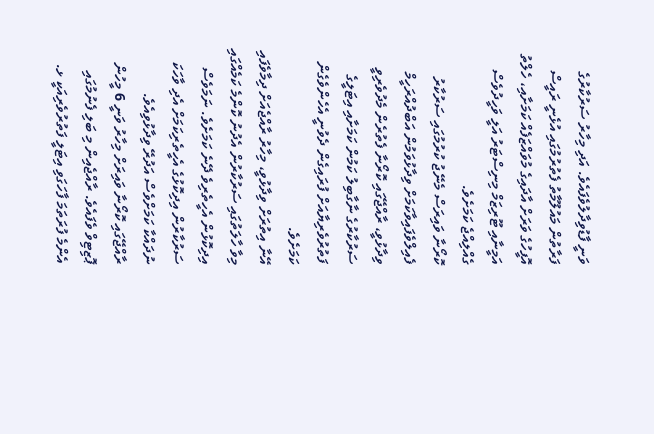ވަނީ ފާޑުވިދާލުވެފައެވެ. އަދި މިހާރު ސަރުކާރުގެ ފަރާތުން މައުލޫމާތު ފެތުރުމުގައި އުޅެނީ ރައީސް އޮފީހުގެ ވަރަށް އާދައިގެ މުވައްޒަފެއް ކަމަށާއި، ހެލްތު އަމީނާއި ޓޫރިޒަމް މިނިސްޓަރު އަލީ ވަހީދުވެސް ގެއްލިއްޖެ ކަމަށެވެ.
ކޮރޯނާ ވައިރަސް މެނޭޖު ކުރުމުގައި ސަރުކާރު ފެއިލްވެފައިވާކަމަށް ވިދާޅުވަމުން އަބްދުއްރަހީމް ވިދާޅުވީ، ރާއްޖޭގައި ކޮރޯނާ ފެތުރެން މެދުވެރިވީ ސަރުކާރުގެ ނާގާބިލު ކަމުން ކަމަށާއި އިޓަލީގެ ފަތުރުވެރިޔާއަށް ފުރައިގެން ދެވުނީ އެހެންވެގެން ކަމަށެވެ.
އޭނާ އިތުރަށް ވިދާޅުވީ، މިހާރު ރާއްޖެއަށް ދިމާވެފައި މިވާ ހާލަތުގައި ސަރުކާރުން އެދުނު ކޮންމެ ކަމެއްގައި އިދިކޮޅުން އެހީތެރިވެ ދޭނެ ކަމަށެވެ. ނަމަވެސް ސަރުކާރުން އިދިކޮޅުގެ އެހީތެރިކަމަށް އެދި ވާހަކަ ނުދައްކާ ކަމަށްވެސް އަދުރޭ ވިދާޅުވިއެވެ.
ރާއްޖޭގައި ކޮރޯނާ ވައިރަށް މިހާރު ވަނީ 6 މީހުން ޕޮޒިޓިވް ވެފައެވެ. ރާއްޖެއިން މި ބަލި ފެނުމުގައި އެންމެ ފުރަތަމަ ފާހަގަވި އިޓަލީ ފަތުރުވެރިއަކީ ޅ.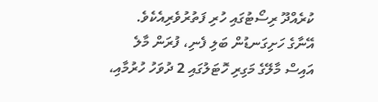ކުރެއްދޫ ރިސޯޓުގައި ހުރި ފަތުރުވެރިއެކެވެ. އޭނާގެ ހަށިގަނޑުން ބަލި ފެނި، ފުރަން މާލެ އައިސް މާލޭގެ މަގިރި ހޮޓަލުގައި 2 ދުވަހު ހުރުމާއި،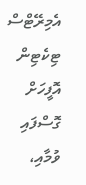އެމިރޭޓްސް ޓިކެޓިން އޮފީހަށް ގޮސްފައި ވުމާއި،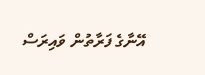އޭނާގެ ފަރާތުން ވައިރަސް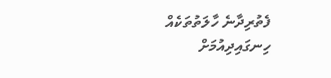ފެތުރިދާނެ ހާލަތުތަކެއް ހިނގައިދިއުމަށް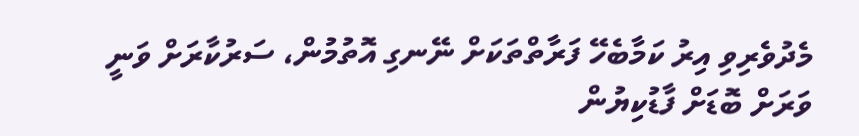މެދުވެރިވި އިރު ކަމާބެހޭ ފަރާތްތަކަށް ނޭނގި އޮތުމުން، ސަރުކާރަށް ވަނީ ވަރަށް ބޮޑަށް ފާޑުކިޔުން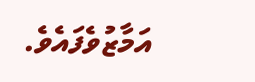އަމާޒުވެފައެވެ.